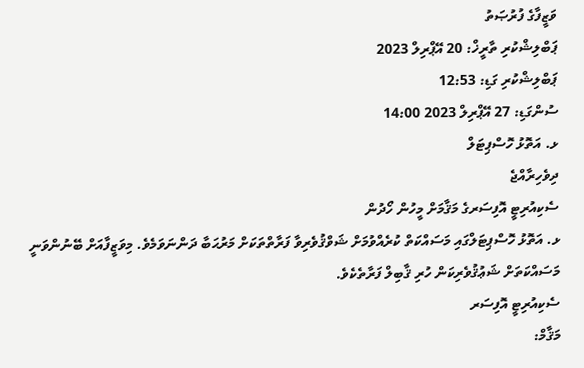ވަޒީފާގެ ފުރުޞަތު
ޕަބްލިޝްކުރި ތާރީޚް: 20 އޭޕްރިލް 2023
ޕަބްލިޝްކުރި ގަޑި: 12:53
ސުންގަޑި: 27 އޭޕްރިލް 2023 14:00
ޅ. އަތޮޅު ހޮސްޕިޓަލް
ދިވެހިރާއްޖެ
ސެކިއުރިޓީ އޮފިސަރގެ މަޤާމަށް މީހުން ހޯދުން
ޅ. އަތޮޅު ހޮސްޕިޓަލްގައި މަސައްކަތް ކުރެއްވުމަށް ޝަވްޤުވެރިވާ ފަރާތްތަކަށް މަރުޙަބާ ދަންނަވަމެވެ. މިވަޒީފާއަށް ބޭނުންވަނީ މަސައްކަތަށް ޝަޢުޤުވެރިކަން ހުރި ޤާބިލް ފަރާތެކެވެ.
ސެކިއުރިޓީ އޮފިސަރ
މަޤާމް: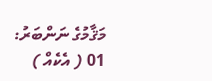މަޤާމުގެ ނަންބަރު:
01 ( އެކެއް )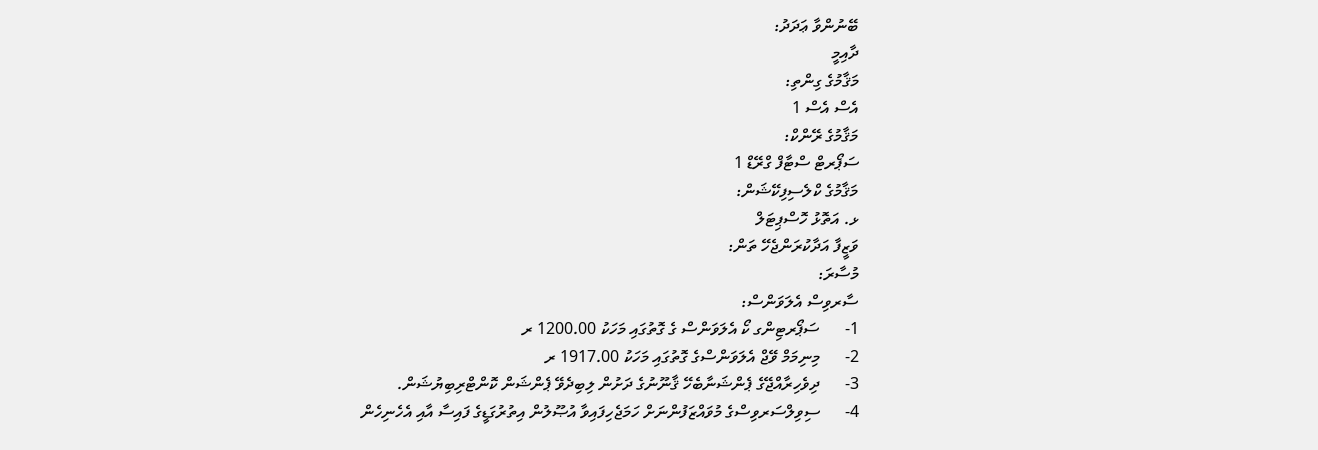ބޭނުންވާ ޢަދަދު:
ދާއިމީ
މަޤާމުގެ ގިންތި:
އެސް އެސް 1
މަޤާމުގެ ރޭންކް:
ސަޕޯރޓް ސްޓާފް ގްރޭޑް 1
މަޤާމުގެ ކްލެސިފިކޭޝަން:
ޅ. އަތޮޅު ހޮސްޕިޓަލް
ވަޒީފާ އަދާކުރަންޖެހޭ ތަން:
މުސާރަ:
ސާރވިސް އެލަވަންސް:
1-      ސަޕޯރޓިންގ ކޯ އެލަވަންސް ގެ ގޮތުގައި މަހަކު 1200.00 ރ
2-      މިނިމަމް ވޭޖް އެލަވަންސްގެ ގޮތުގައި މަހަކު 1917.00 ރ
3-      ދިވެހިރާއްޖޭގެ ޕެންޝަނާބެހޭ ޤާނޫނުގެ ދަށުން ލިބިދެވޭ ޕެންޝަން ކޮންޓްރިބިޔުޝަން.
4-      ސިވިލްސަރވިސްގެ މުވައްޒަފުންނަށް ހަމަޖެހިފައިވާ އުޞޫލުން އިތުރުގަޑީގެ ފައިސާ އާއި އެހެނިހެން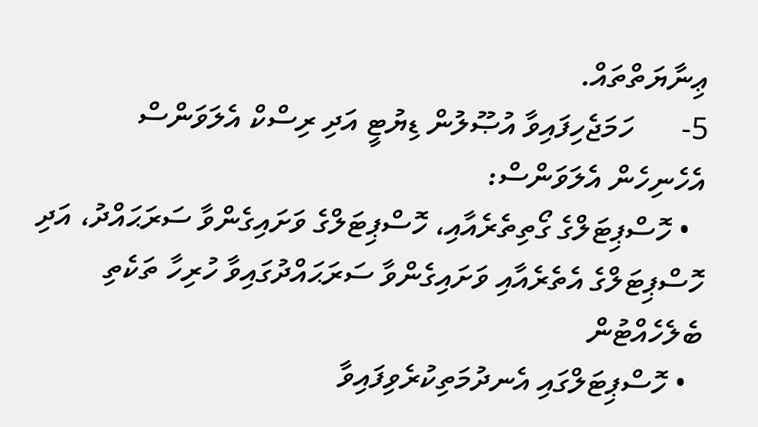ޢިނާޔަތްތައް.
5-      ހަމަޖެހިފައިވާ އުޞޫލުން ޑިޔުޓީ އަދި ރިސްކް އެލަވަންސް
އެހެނިހެން އެލަވަންސް:
  • ހޮސްޕިޓަލްގެ ގޯތިތެރެއާއި، ހޮސްޕިޓަލްގެ ވަށައިގެންވާ ސަރަޙައްދު، އަދި ހޮސްޕިޓަލްގެ އެތެރެއާއި ވަށައިގެންވާ ސަރަޙައްދުގައިވާ ހުރިހާ ތަކެތި ބެލެހެއްޓުން
  • ހޮސްޕިޓަލްގައި އެނދުމަތިކުރެވިފައިވާ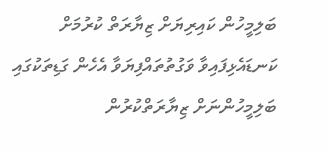ބަލިމީހުން ކައިރިޔަށް ޒިޔާރަތް ކުރުމަށް ކަނޑައެޅިފައިވާ ވަގުތުތައްފިޔަވާ އެހެން ގަޑިތަކުގައި ބަލިމީހުންނަށް ޒިޔާރަތްކުރުން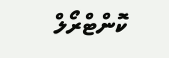ކޮންޓްރޯލް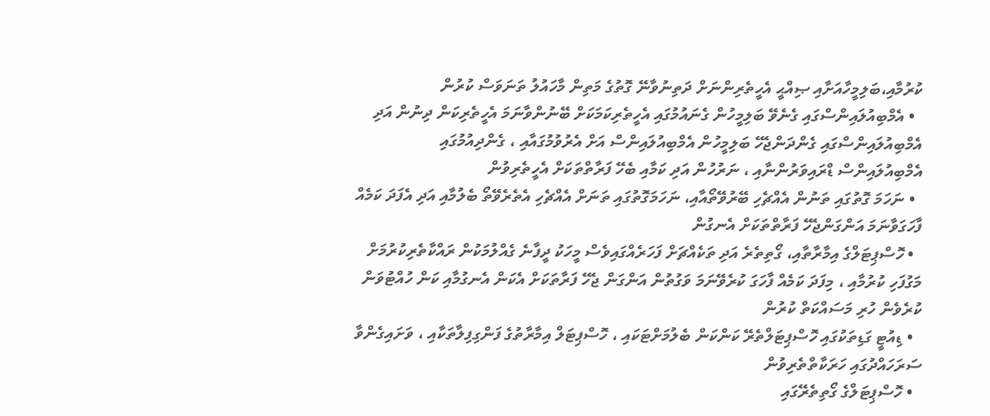ކުރުމާއި،ބަލިމީހާއަށާއި ޞިއްޙީ އެހީތެރިންނަށް ދަތިނުވާނޭ ގޮތުގެ މަތިން މާހައުލު ތަނަވަސް ކުރުން
  • އެމްބިއުލައިންސްގައި ގެނެވޭ ބަލިމީހުން ގެނައުމުގައި އެހީތެރިކަމަކަށް ބޭނުންވާނަމަ އެހީތެރިކަން ދިނުން އަދި އެމްބިއުލައިންސްގައި ގެންދަންޖެހޭ ބަލިމީހުން އެމްބިއުލައިންސް އަށް އެރުވުމުގައާއި ، ގެންދިއުމުގައި އެމްބިއުލައިންސް ޑްރައިވަރުންނާއި ، ނަރުހުން އަދި ކަމާއި ބެހޭ ފަރާތްތަކަށް އެހީތެރިވުން
  • ނަހަމަ ގޮތުގައި ތަނުން އެއްޗެހި ބޭރުވޭތޯއާއި، ނަހަމަގޮތުގައި ތަނަށް އެއްޗެހި އެތެރެވޭތޯ ބެލުމާއި އަދި އެފަދަ ކަމެއް ފާހަގަވާނަމަ އަންގަންޖެހޭ ފަރާތްތަކަށް އެނގުން
  • ހޮސްޕިޓަލްގެ އިމާރާތާއި، ގޯތިތެރެ އަދި ތަކެއްޗަށް ފަހަރެއްގައިވެސް މީހަކު ދީފާނެ ގެއްލުމަކުން ރައްކާތެރިކުރުމަށް މަގުފަހި ކުރުމާއި ، މިފަދަ ކަމެއް ފާހަގަ ކުރެވޭނަމަ ވަގުތުން އަންގަން ޖެހޭ ފަރާތަކަށް އެކަން އެނގުމާއި ކަން ހުއްޓުވަން ކުރެވެން ހުރި މަސައްކަތް ކުރުން
  • ޑިއުޓީ ގަޑިތަކުގައި ހޮސްޕިޓަލްތެރޭ ކަންކަން ބެލުމަށްޓަކައި ، ހޮސްޕިޓަލް އިމާރާތުގެ ފަންގިފިލާތަކާއި ، ވަށައިގެންވާ ސަރަހައްދުގައި ހަރަކާތްތެރިވުން
  • ހޮސްޕިޓަލްގެ ގޯތިތެރޭގައި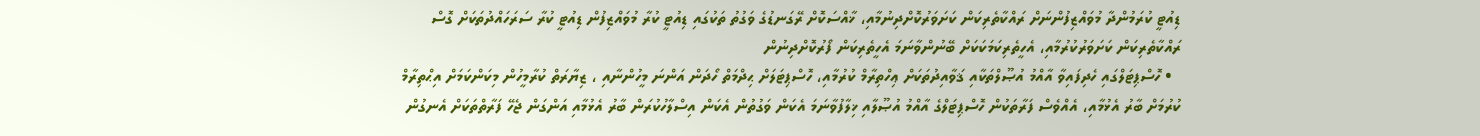ޑިއުޓީ ކުރަމުންދާ މުވައްޒިފުންނަށް ރައްކާތެރިކަން ކަށަވަރުކޮށްދިނުމާއި، ޚާއްސަކޮށް ރޭގަނޑުގެ ވަގުތު ތަކުގައި ޑިއުޓީ ކުރާ މުވައްޒިފުން ޑިއުޓީ ކުރާ ސަރަހައްދުތަކަށް ގޮސް ރައްކާތެރިކަން ކަށަވަރުކުރުމާއި، އެހީތެރިކަމަކަކަށް ބޭނުންވާނަމަ އެހީތެރިކަން ފޯރުކޮށްދިނުން
  • ހޮސްޕިޓަލްގައި ހެދިފައިވާ އާއްމު އުޞޫލްތަކާއި ޤަވާއިދުތަކަށް ޢިހްތިރާމް ކުރުމާއި، ހޮސްޕިޓަލަށް ޙިދްމަތް ހޯދަން އަންނަ މީހުންނާއި ، ޒިޔާރަތް ކުރާމީހުން މިކަންކަމަށް އިޙްތިރާމް ކުރުމަށް ބާރު އެޅުމާއި، އެއްވެސް ފަރާތަކުން ހޮސްޕިޓަލްގެ އާއްމު އުޞޫލާއި ޚިލާފުވާނަމަ އެކަން ވަގުތުން އެކަން އިސްލާހުކުރަން ބާރު އެޅުމާއި އަންގަން ޖެހޭ ފަރާތްތަކަށް އެނގުން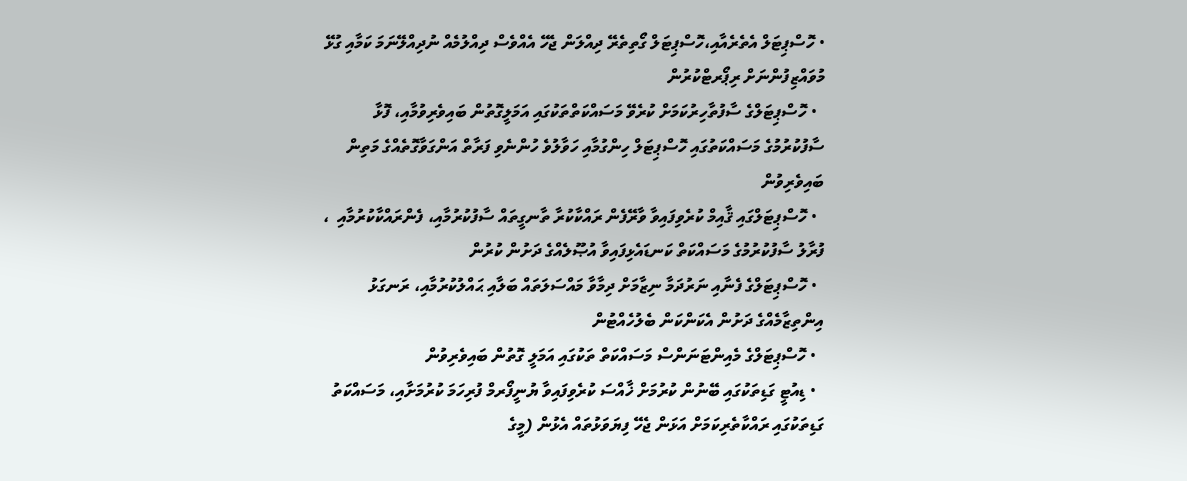• ހޮސްޕިޓަލް އެތެރެއާއި،ހޮސްޕިޓަލް ގޯތިތެރޭ ދިއްލަން ޖެހޭ އެއްވެސް ދިއްލުމެއް ނުދިއްލޭނަމަ ކަމާއި ގުޅޭ މުވައްޒިފުންނަށް ރިޕޯރޓްކުރުން
  • ހޮސްޕިޓަލްގެ ސާފުތާހިރުކަމަށް ކުރެވޭ މަސައްކަތްތަކުގައި އަމަލީގޮތުން ބައިވެރިވުމާއި، ފޮޅާ ސާފުކުރުމުގެ މަސައްކަތުގައި ހޮސްޕިޓަލް ހިންގުމާއި ހަވާލުވެ ހުންނެވި ފަރާތް އަންގަވާގޮތެއްގެ މަތިން ބައިވެރިވުން
  • ހޮސްޕިޓަލްގައި ޤާއިމް ކުރެވިފައިވާ ވާރޭފެން ރައްކާކުރާ ތާނގީތައް ސާފުކުރުމާއި، ފެންރައްކާކުރުމާއި  ، ފުރާލު ސާފުކުރުމުގެ މަސައްކަތް ކަނޑައެޅިފައިވާ އުޞޫލެއްގެ ދަށުން ކުރުން
  • ހޮސްޕިޓަލްގެ ފެނާއި ނަރުދަމާ ނިޒާމަށް ދިމާވާ މައްސަލަތައް ބަލާއި ޙައްލުކުރުމާއި، ރަނގަޅު އިންތިޒާމެއްގެ ދަށުން އެކަންކަން ބެލުހެއްޓުން
  • ހޮސްޕިޓަލްގެ މެއިންޓަނަންސް މަސައްކަތް ތަކުގައި އަމަލީ ގޮތުން ބައިވެރިވުން
  • ޑިއުޓީ ގަޑިތަކުގައި ބޭނުން ކުރުމަށް ޚާއްސަ ކުރެވިފައިވާ ޔުނީފޯރމް ފުރިހަމަ ކުރުމަށާއި، މަސައްކަތު ގަޑިތަކުގައި ރައްކާތެރިކަމަށް އަޅަން ޖެހޭ ފިޔަވަޅުތައް އެޅުން (މީގެ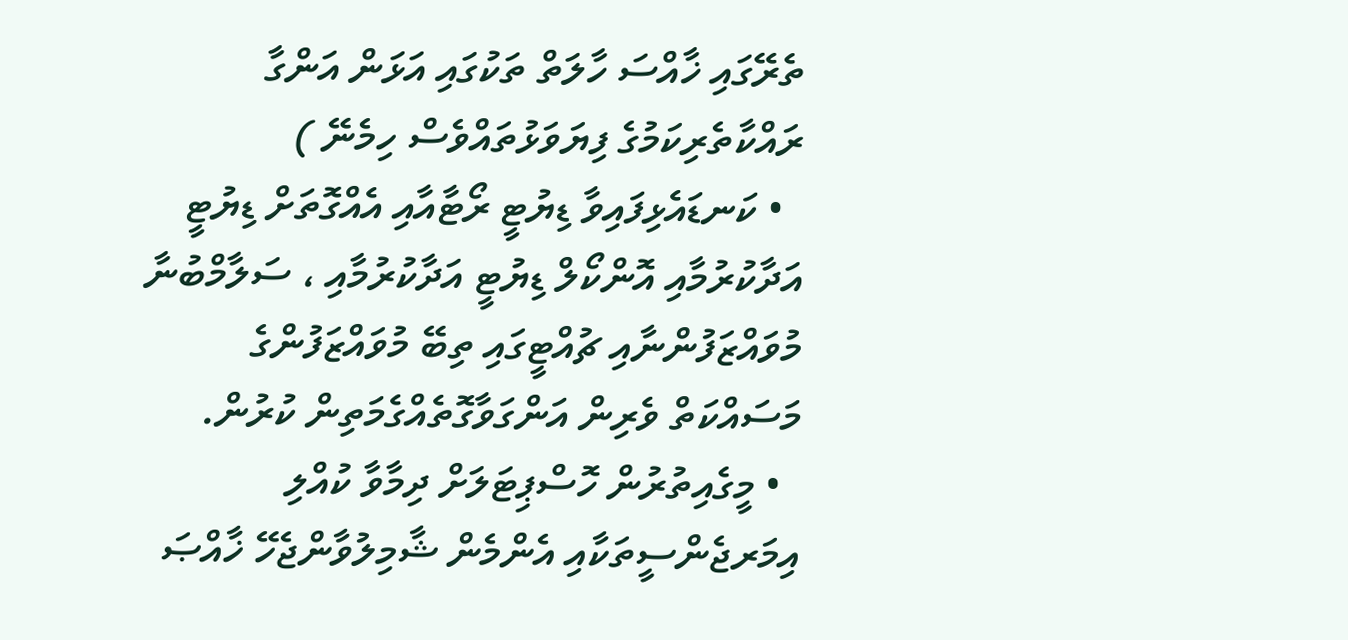ތެރޭގައި ޚާއްސަ ހާލަތް ތަކުގައި އަޅަން އަންގާ ރައްކާތެރިކަމުގެ ފިޔަވަޅުތައްވެސް ހިމެނޭ )
  • ކަނޑައެޅިފައިވާ ޑިޔުޓީ ރޯޓާއާއި އެއްގޮތަށް ޑިޔުޓީ އަދާކުރުމާއި އޮންކޯލް ޑިޔުޓީ އަދާކުރުމާއި ، ސަލާމްބުނާ މުވައްޒަފުންނާއި ޗުއްޓީގައި ތިބޭ މުވައްޒަފުންގެ މަސައްކަތް ވެރިން އަންގަވާގޮތެއްގެމަތިން ކުރުން.
  • މީގެއިތުރުން ހޮސްޕިޓަލަށް ދިމާވާ ކުއްލި އިމަރޖެންސީތަކާއި އެންމެން ޝާމިލުވާންޖެހޭ ޚާއްޞަ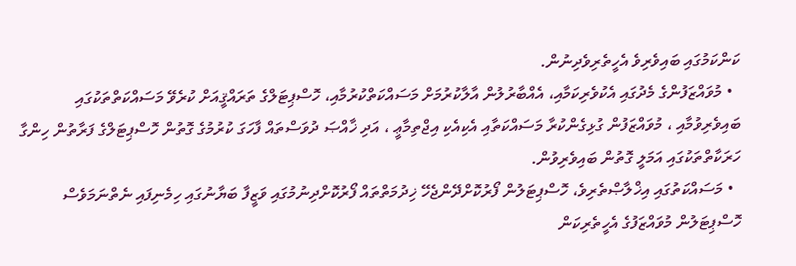ކަންކަމުގައި ބައިވެރިވެ އެހީތެރިވެދިނުން.
  • މުވައްޒަފުންގެ މެދުގައި އެކުވެރިކަމާއި، އެއްބާރުލުން އާލާކުރުމަށް މަސައްކަތްކުރުމާއި، ހޮސްޕިޓަލްގެ ތަރައްޤީއަށް ކުރެވޭ މަސައްކަތްތަކުގައި ބައިވެރިވުމާއި ، މުވައްޒަފުން ގުޅިގެންކުރާ މަސައްކަތާއި އެކިއެކި އިޖްތިމާޢީ ، އަދި ޚާއްޞަ ދުވަސްތައް ފާހަގަ ކުރުމުގެ ގޮތުން ހޮސްޕިޓަލްގެ ފަރާތުން ހިންގާ ހަރަކާތްތަކުގައި އަމަލީ ގޮތުން ބައިވެރިވުން.
  • މަސައްކަތުގައި އިޚްލާޞްތެރިވެ، ހޮސްޕިޓަލުން ފޯރުކޮށްދޭންޖެހޭ ޚިދުމަތްތައް ފޯރުކޮށްދިނުމުގައި ވަޒީފާ ބަޔާނުގައި ހިމެނިފައި ނެތްނަމަވެސް ހޮސްޕިޓަލުން މުވައްޒަފުގެ އެހީތެރިކަން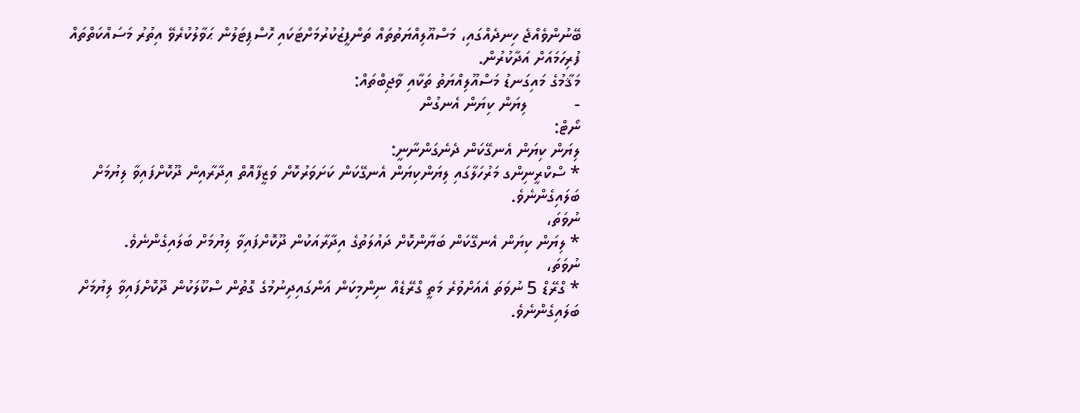ބޭނުންވެއްޖެ ހިނދެއްގައި، މަސްއޫލިއްޔަތުތައް ތަންފީޒުކުރުމަށްޓަކައި ހޮސްޕިޓަލުން ޙަވާލުކުރެވޭ އިތުރު މަސައްކަތްތައް ފުރިހަމައަށް އަދާކުރުން.
މަޤާމުގެ މައިގަނޑު މަސްއޫލިއްޔަތު ތަކާއި ވާޖިބްތައް:
-          ލިޔަން ކިޔަން އެނގުން
ނޯޓް:
ލިޔަން ކިޔަން އެނގޭކަން ދެނެގަންނާނީ:
* ސްކްރީނިންގ މަރުހަލާގައި ލިޔަންކިޔަން އެނގޭކަން ކަށަވަރުކޮށް ވަޒީފާއޮތް އިދާރާއިން ދޫކޮށްފައިވާ ލިޔުމަށް ބަލައިގެންނެވެ.
ނުވަތަ،
* ލިޔަން ކިޔަން އެނގޭކަން ބަޔާންކޮށް ދައުލަތުގެ އިދާރާއަކުން ދޫކޮށްފައިވާ ލިޔުމަށް ބަލައިގެންނެވެ.
ނުވަތަ،
* ގްރޭޑް 5 ނުވަތަ އެއަށްވުރެ މަތީ ގްރޭޑެއް ނިންމިކަން އަންގައިދިނުމުގެ ގޮތުން ސްކޫލަކުން ދޫކޮށްފައިވާ ލިޔުމަށް ބަލައިގެންނެވެ.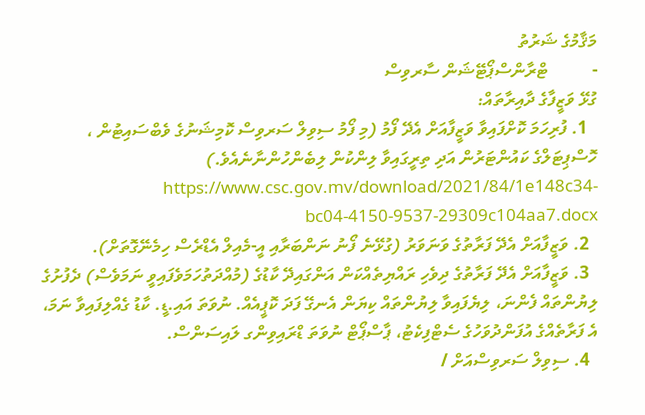މަޤާމުގެ ޝަރުތު
-          ޓްރާންސްޕޯޓޭޝަން ސާރވިސް
ގުޅޭ ވަޒީފާގެ ދާއިރާތައް:
  1. ފުރިހަމަ ކޮށްފައިވާ ވަޒީފާއަށް އެދޭ ފޯމު (މި ފޯމު ސިވިލް ސަރވިސް ކޮމިޝަނުގެ ވެބްސައިޓުން ، ހޮސްޕިޓަލްގެ ކައުންޓަރުން އަދި ތިރީގައިވާ ލިންކުން ލިބެންހުންނާނެއެވެ.) https://www.csc.gov.mv/download/2021/84/1e148c34-bc04-4150-9537-29309c104aa7.docx
  2. ވަޒީފާއަށް އެދޭ ފަރާތުގެ ވަނަވަރު (ގުޅޭނެ ފޯނު ނަންބަރާއި އީ-މެއިލް އެޑްރެސް ހިމެނޭގޮތަށް).
  3. ވަޒީފާއަށް އެދޭ ފަރާތުގެ ދިވެހި ރައްޔިތެއްކަން އަންގައިދޭ ކާޑުގެ (މުއްދަތުހަމަވެފައިވީ ނަމަވެސް) ދެފުށުގެ ލިޔުންތައް ފެންނަ، ލިޔެފައިވާ ލިޔުންތައް ކިޔަން އެނގޭ ފަދަ ކޮޕީއެއް. ނުވަތަ އައި.ޑީ. ކާޑު ގެއްލިފައިވާ ނަމަ، އެ ފަރާތެއްގެ އުފަންދުވަހުގެ ސެޓްފިކެޓު، ޕާސްޕޯޓް ނުވަތަ ޑްރައިވިންގ ލައިސަންސް.
  4. ސިވިލް ސަރވިސްއަށް /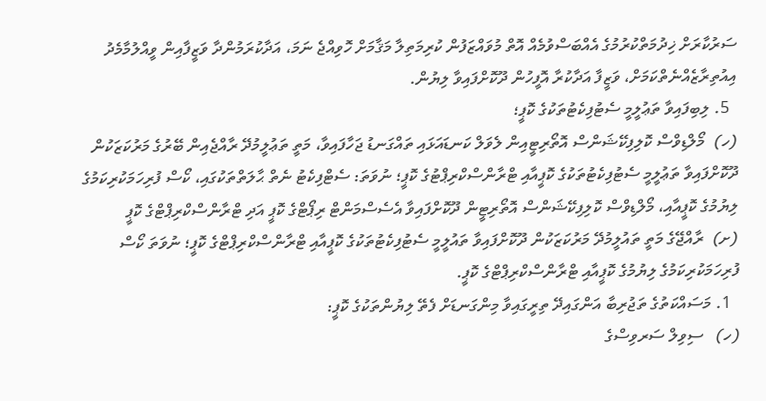ސަރުކާރަށް ޚިދުމަތްކުރުމުގެ އެއްބަސްވުމެއް އޮތް މުވައްޒަފުން ކުރިމަތިލާ މަޤާމަށް ހޮވިއްޖެ ނަމަ، އަދާކުރަމުންދާ ވަޒީފާއިން ވީއްލުމާމެދު އިއުތިރާޒެއްނެތްކަމަށް، ވަޒީފާ އަދާކުރާ އޮފީހުން ދޫކޮށްފައިވާ ލިޔުން.
  5. ލިބިފައިވާ ތަޢުލީމީ ސެޓުފިކެޓުތަކުގެ ކޮޕީ؛
(ހ)  މޯލްޑިވްސް ކޮލިފިކޭޝަންސް އޮތޯރިޓީއިން ލެވަލް ކަނޑައަޅައި ތައްގަނޑު ޖަހާފައިވާ، މަތީ ތަޢުލީމުދޭ ރާއްޖެއިން ބޭރުގެ މަރުކަޒަކުން ދޫކޮށްފައިވާ ތަޢުލީމީ ސެޓުފިކެޓުތަކުގެ ކޮޕީއާއި ޓްރާންސްކްރިޕްޓުގެ ކޮޕީ؛ ނުވަތަ: ސެޓްފިކެޓު ނެތް ޙާލަތްތަކުގައި، ކޯސް ފުރިހަމަކުރިކަމުގެ ލިޔުމުގެ ކޮޕީއާއި، މޯލްޑިވްސް ކޮލިފިކޭޝަންސް އޮތޯރިޓީން ދޫކޮށްފައިވާ އެސެސްމަންޓް ރިޕޯޓްގެ ކޮޕީ އަދި ޓްރާންސްކްރިޕްޓްގެ ކޮޕީ
(ށ)  ރާއްޖޭގެ މަތީ ތައުލީމުދޭ މަރުކަޒަކުން ދޫކޮށްފައިވާ ތައުލީމީ ސެޓުފިކެޓުތަކުގެ ކޮޕީއާއި ޓްރާންސްކްރިޕްޓްގެ ކޮޕީ؛ ނުވަތަ ކޯސް ފުރިހަމަކުރިކަމުގެ ލިޔުމުގެ ކޮޕީއާއި ޓްރާންސްކްރިޕްޓްގެ ކޮޕީ.
  1. މަސައްކަތުގެ ތަޖުރިބާ އަންގައިދޭ ތިރީގައިވާ މިންގަނޑަށް ފެތޭ ލިޔުންތަކުގެ ކޮޕީ:
(ހ)   ސިވިލް ސަރވިސްގެ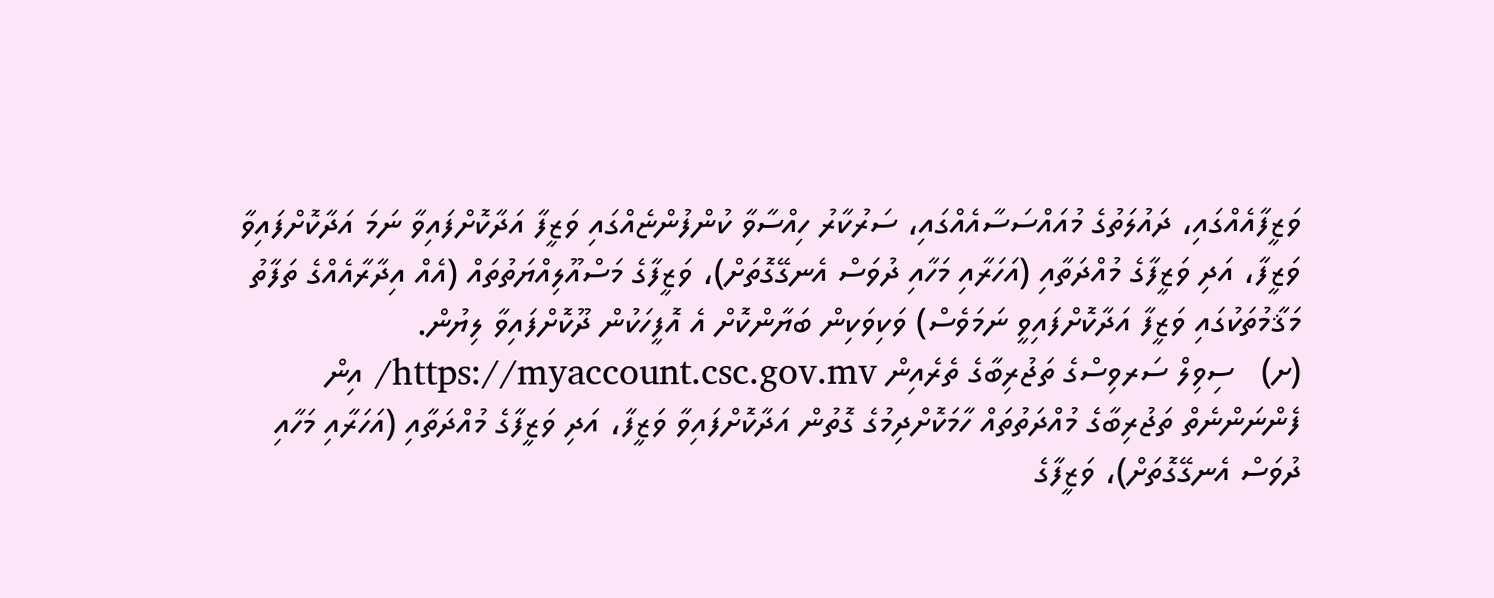ވަޒީފާއެއްގައި، ދައުލަތުގެ މުއައްސަސާއެއްގައި، ސަރުކާރު ހިއްސާވާ ކުންފުންޏެއްގައި ވަޒީފާ އަދާކޮށްފައިވާ ނަމަ އަދާކޮށްފައިވާ ވަޒީފާ، އަދި ވަޒީފާގެ މުއްދަތާއި (އަހަރާއި މަހާއި ދުވަސް އެނގޭގޮތަށް)، ވަޒީފާގެ މަސްއޫލިއްޔަތުތައް (އެއް އިދާރާއެއްގެ ތަފާތު މަޤާމުތަކުގައި ވަޒީފާ އަދާކޮށްފައިވީ ނަމަވެސް) ވަކިވަކިން ބަޔާންކޮށް އެ އޮފީހަކުން ދޫކޮށްފައިވާ ލިޔުން.
(ށ)   ސިވިލް ސަރވިސްގެ ތަޖުރިބާގެ ތެރެއިން https://myaccount.csc.gov.mv/ އިން ފެންނަންނެތް ތަޖުރިބާގެ މުއްދަތުތައް ހާމަކޮށްދިމުގެ ގޮތުން އަދާކޮށްފައިވާ ވަޒީފާ، އަދި ވަޒީފާގެ މުއްދަތާއި (އަހަރާއި މަހާއި ދުވަސް އެނގޭގޮތަށް)، ވަޒީފާގެ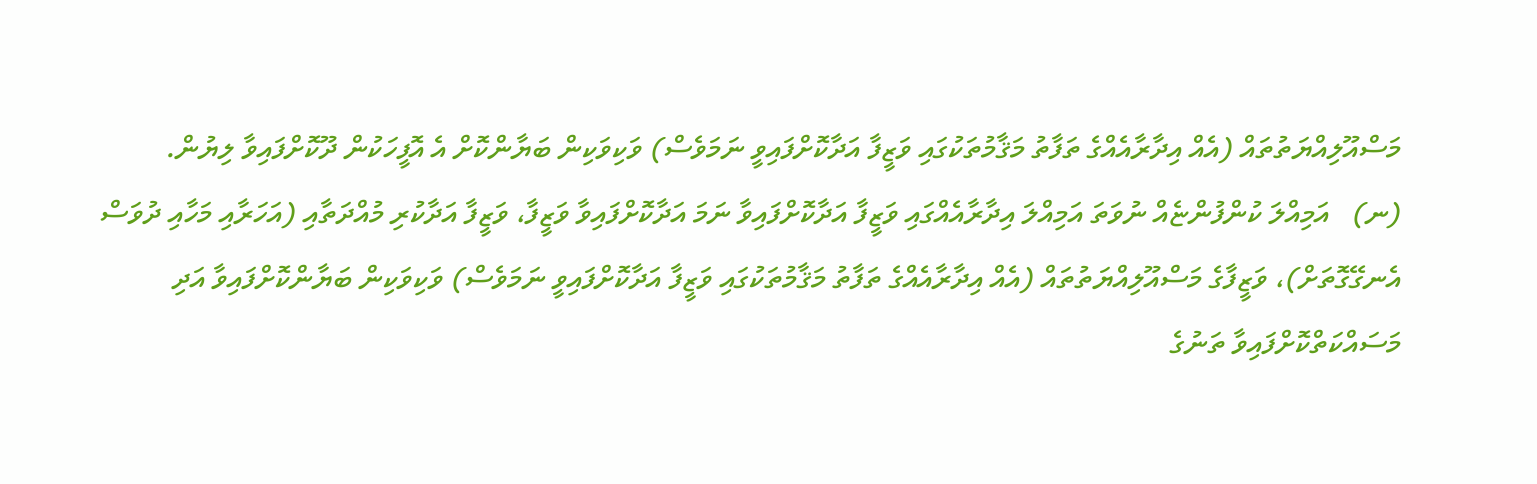މަސްއޫލިއްޔަތުތައް (އެއް އިދާރާއެއްގެ ތަފާތު މަޤާމުތަކުގައި ވަޒީފާ އަދާކޮށްފައިވީ ނަމަވެސް) ވަކިވަކިން ބަޔާންކޮށް އެ އޮފީހަކުން ދޫކޮށްފައިވާ ލިޔުން.
(ނ)   އަމިއްލަ ކުންފުންޏެއް ނުވަތަ އަމިއްލަ އިދާރާއެއްގައި ވަޒީފާ އަދާކޮށްފައިވާ ނަމަ އަދާކޮށްފައިވާ ވަޒީފާ، ވަޒީފާ އަދާކުރި މުއްދަތާއި (އަހަރާއި މަހާއި ދުވަސް އެނގޭގޮތަށް)، ވަޒީފާގެ މަސްއޫލިއްޔަތުތައް (އެއް އިދާރާއެއްގެ ތަފާތު މަޤާމުތަކުގައި ވަޒީފާ އަދާކޮށްފައިވީ ނަމަވެސް) ވަކިވަކިން ބަޔާންކޮށްފައިވާ އަދި މަސައްކަތްކޮށްފައިވާ ތަނުގެ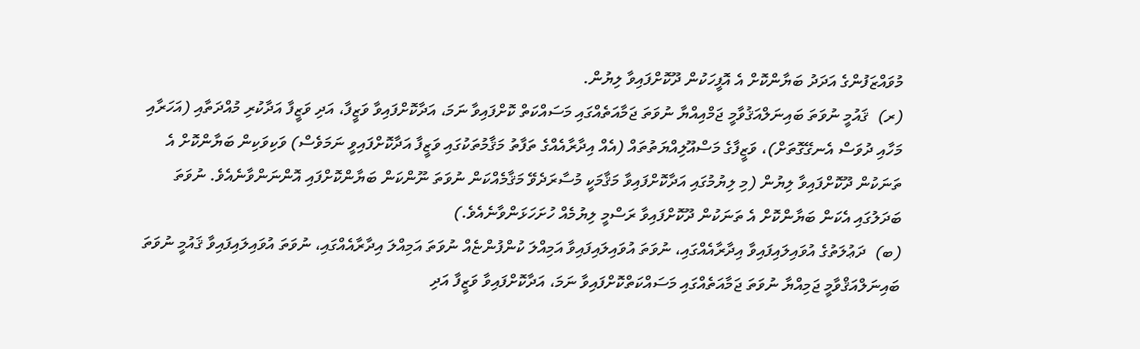މުވައްޒަފުންގެ އަދަދު ބަޔާންކޮށް އެ އޮފީހަކުން ދޫކޮށްފައިވާ ލިޔުން.
(ރ)  ޤައުމީ ނުވަތަ ބައިނަލްއަޤުވާމީ ޖަމްއިއްޔާ ނުވަތަ ޖަމާއަތެއްގައި މަސައްކަތް ކޮށްފައިވާ ނަމަ، އަދާކޮށްފައިވާ ވަޒީފާ، އަދި ވަޒީފާ އަދާކުރި މުއްދަތާއި (އަހަރާއި މަހާއި ދުވަސް އެނގޭގޮތަށް)، ވަޒީފާގެ މަސްއޫލިއްޔަތުތައް (އެއް އިދާރާއެއްގެ ތަފާތު މަޤާމުތަކުގައި ވަޒީފާ އަދާކޮށްފައިވީ ނަމަވެސް) ވަކިވަކިން ބަޔާންކޮށް އެ ތަނަކުން ދޫކޮށްފައިވާ ލިޔުން (މި ލިޔުމުގައި އަދާކޮށްފައިވާ މަޤާމަކީ މުސާރަދެވޭ މަޤާމެއްކަން ނުވަތަ ނޫންކަން ބަޔާންކޮށްފައި އޮންނަންވާނެއެވެ. ނުވަތަ ބަދަލުގައި އެކަން ބަޔާންކޮށް އެ ތަނަކުން ދޫކޮށްފައިވާ ރަސްމީ ލިޔުމެއް ހުށަހަޅަންވާނެއެވެ.)
(ބ)  ދަޢުލަތުގެ އުވައިލައިފައިވާ އިދާރާއެއްގައި، ނުވަތަ އުވައިލައިފައިވާ އަމިއްލަ ކުންފުންޏެއް ނުވަތަ އަމިއްލަ އިދާރާއެއްގައި، ނުވަތަ އުވައިލައިފައިވާ ޤައުމީ ނުވަތަ ބައިނަލްއަޤްވާމީ ޖަމިއްޔާ ނުވަތަ ޖަމާއަތެއްގައި މަސައްކަތްކޮށްފައިވާ ނަމަ، އަދާކޮށްފައިވާ ވަޒީފާ އަދި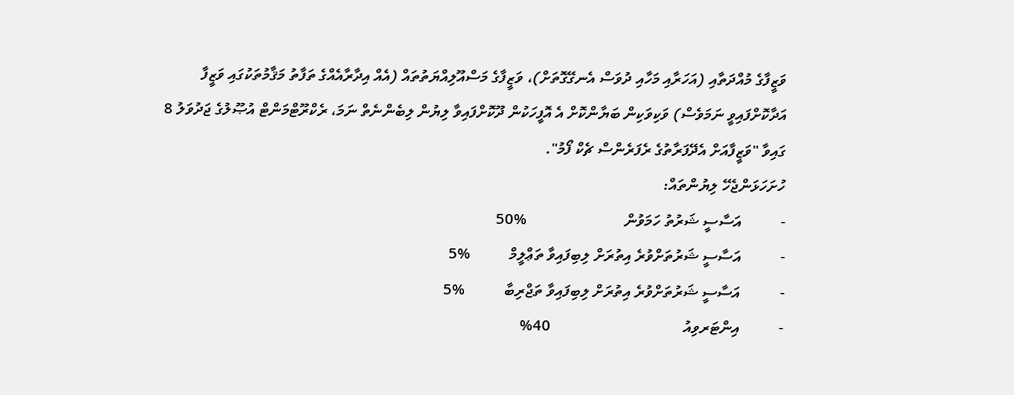ވަޒީފާގެ މުއްދަތާއި (އަހަރާއި މަހާއި ދުވަސް އެނގޭގޮތަށް)، ވަޒީފާގެ މަސްއޫލިއްޔަތުތައް (އެއް އިދާރާއެއްގެ ތަފާތު މަޤާމުތަކުގައި ވަޒީފާ އަދާކޮށްފައިވީ ނަމަވެސް) ވަކިވަކިން ބަޔާންކޮށް އެ އޮފީހަކުން ދޫކޮށްފައިވާ ލިޔުން ލިބެންނެތް ނަމަ، ރެކްރޫޓްމަންޓް އުޞޫލުގެ ޖަދުވަލު 8 ގައިވާ "ވަޒީފާއަށް އެދޭފަރާތުގެ ރެފަރެންސް ޗެކް ފޯމު".
ހުށަހަޅަންޖެހޭ ލިޔުންތައް:
-          އަސާސީ ޝަރުތު ހަމަވުން                         %50
-          އަސާސީ ޝަރުތަށްވުރެ އިތުރަށް ލިބިފައިވާ ތަޢްލީމް          %5
-          އަސާސީ ޝަރުތަށްވުރެ އިތުރަށް ލިބިފައިވާ ތަޖްރިބާ          %5
-          އިންޓަރވިއު                                  40%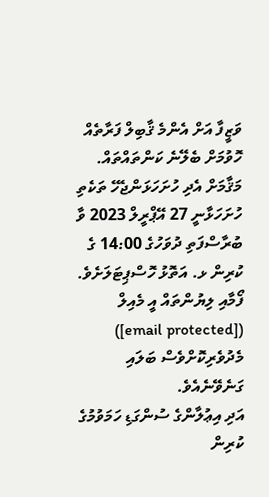ވަޒީފާ އަށް އެންމެ ޤާބިލް ފަރާތެއް ހޮވުމަށް ބެލޭނެ ކަންތައްތައް.
މަޤާމަށް އެދި ހުށަހަޅަންޖެހޭ ތަކެތި ހުށަހަޅާނީ 27 އޭޕްރީލް 2023 ވާ ބުރާސްފަތި ދުވަހުގެ 14:00 ގެ ކުރިން ޅ. އަތޮޅު ހޮސްޕިޓަލަށެވެ. ފޯމާއި ލިޔުންތައް އީ މެއިލް ([email protected]) މެދުވެރިކޮށްވެސް ބަލައި ގަނެވޭނެއެވެ.
އަދި އިޢުލާންގެ ސުންގަޑި ހަމަވުމުގެ ކުރިން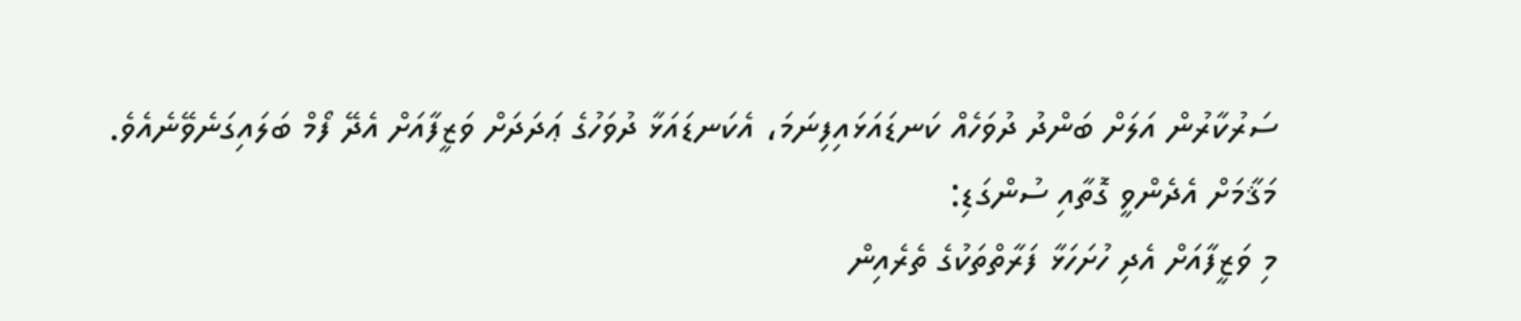ސަރުކާރުން އަލަށް ބަންދު ދުވަހެއް ކަނޑައަޅައިފިނަމަ، އެކަނޑައަޅާ ދުވަހުގެ ޢަދަދަށް ވަޒީފާއަށް އެދޭ ފޯމް ބަލައިގަނެވޭނެއެވެ.
މަޤާމަށް އެދެންވީ ގޮތާއި ސުންގަޑި:
މި ވަޒީފާއަށް އެދި ހުށަހަޅާ ފަރާތްތަކުގެ ތެރެއިން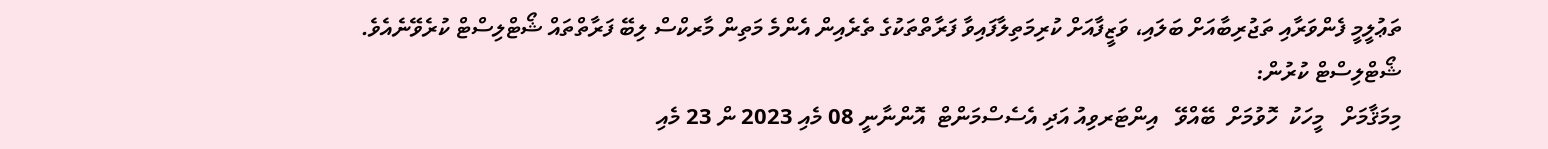ތަޢުލީމީ ފެންވަރާއި ތަޖުރިބާއަށް ބަލައި، ވަޒީފާއަށް ކުރިމަތިލާފައިވާ ފަރާތްތަކުގެ ތެރެއިން އެންމެ މަތިން މާރކްސް ލިބޭ ފަރާތްތައް ޝޯޓްލިސްޓް ކުރެވޭނެއެވެ.
ޝޯޓްލިސްޓް ކުރުން:
މިމަޤާމަށް   މީހަކު  ހޮވުމަށް  ބޭއްވޭ   އިންޓަރވިއު އަދި އެސެސްމަންޓް  އޮންނާނީ 08 މެއި 2023 ން 23 މެއި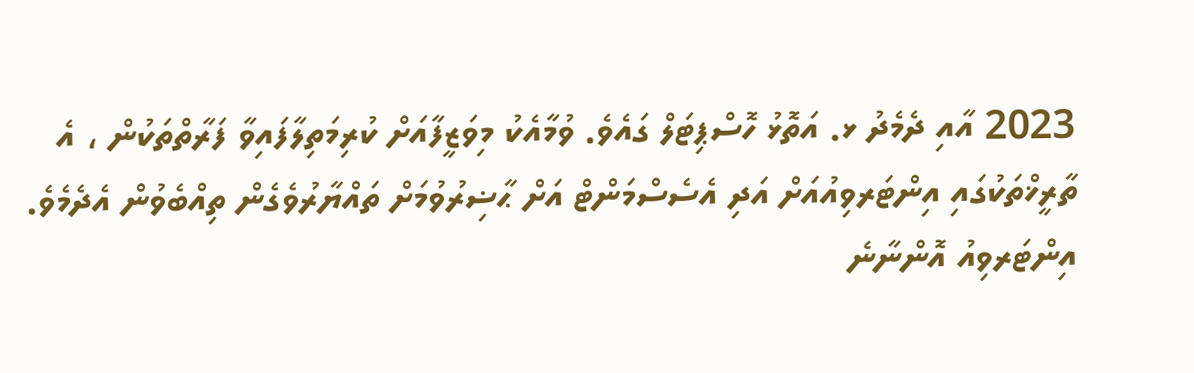2023 އާއި ދެމެދު ޅ. އަތޮޅު ހޮސްޕިޓަލް ގައެވެ. ވުމާއެކު މިވަޒީފާއަށް ކުރިމަތިލާފައިވާ ފަރާތްތަކުން ، އެ ތާރީޚްތަކުގައި އިންޓަރވިއުއަށް އަދި އެސެސްމަންޓް އަށް ޙާޟިރުވުމަށް ތައްޔާރުވެގެން ތިއްބެވުން އެދެމެވެ.
އިންޓަރވިއު އޮންނާނެ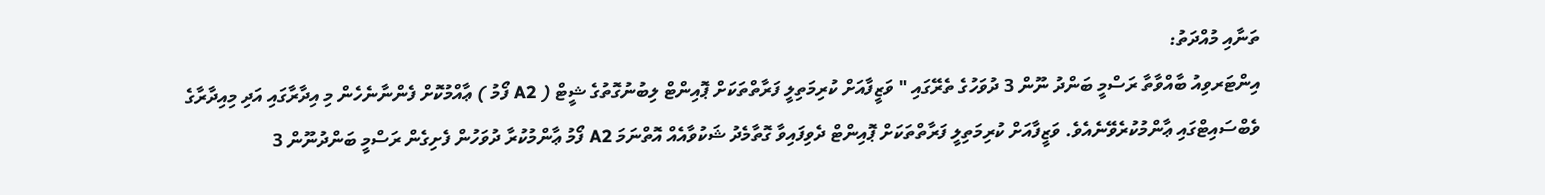ތަނާއި މުއްދަތު:
އިންޓަރވިއު ބާއްވާތާ ރަސްމީ ބަންދު ނޫން 3 ދުވަހުގެ ތެރޭގައި " ވަޒީފާއަށް ކުރިމަތިލީ ފަރާތްތަކަށް ޕޮއިންޓް ލިބުނުގޮތުގެ ޝީޓް ( A2 ފޯމު ) ޢާއްމުކޮށް ފެންނާނެހެން މި އިދާރާގައި އަދި މިއިދާރާގެ ވެބްސައިޓްގައި ޢާންމުކުރެވޭނެއެވެ. ވަޒީފާއަށް ކުރިމަތިލީ ފަރާތްތަކަށް ޕޮއިންޓް ދެވިފައިވާ ގޮތާމެދު ޝަކުވާއެއް އޮތްނަމަ A2 ފޯމު ޢާންމުކުރާ ދުވަހުން ފެށިގެން ރަސްމީ ބަންދުނޫން 3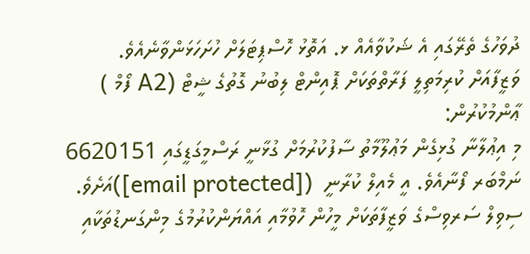ދުވަހުގެ ތެރޭގައި އެ ޝަކުވާއެއް ޅ. އަތޮޅު ހޮސްޕިޓަލަށް ހުށަހަޅަންވާނެއެވެ.
ވަޒީފާއަށް ކުރިމަތިލީ ފަރާތްތަކަށް ޕޮއިންޓް ލިބުނު ގޮތުގެ ޝީޓް (A2 ފޯމް ) ޢާންމުކުރުން:
މި އިޢުލާނާ ގުޅިގެން މަޢުލޫމާތު ސާފުކުރުމަށް ގުޅާނީ ރަސްމީގަޑީގައި 6620151  ނަމްބަރ ފޯނާއެވެ. އީ މެއިލް ކުރާނީ  ([email protected])އަށެވެ. ސިވިލް ސަރވިސްގެ ވަޒީފާތަކަށް މީހުން ހޮވުމާއި އައްޔަންކުރުމުގެ މިންގަނޑުތަކާއި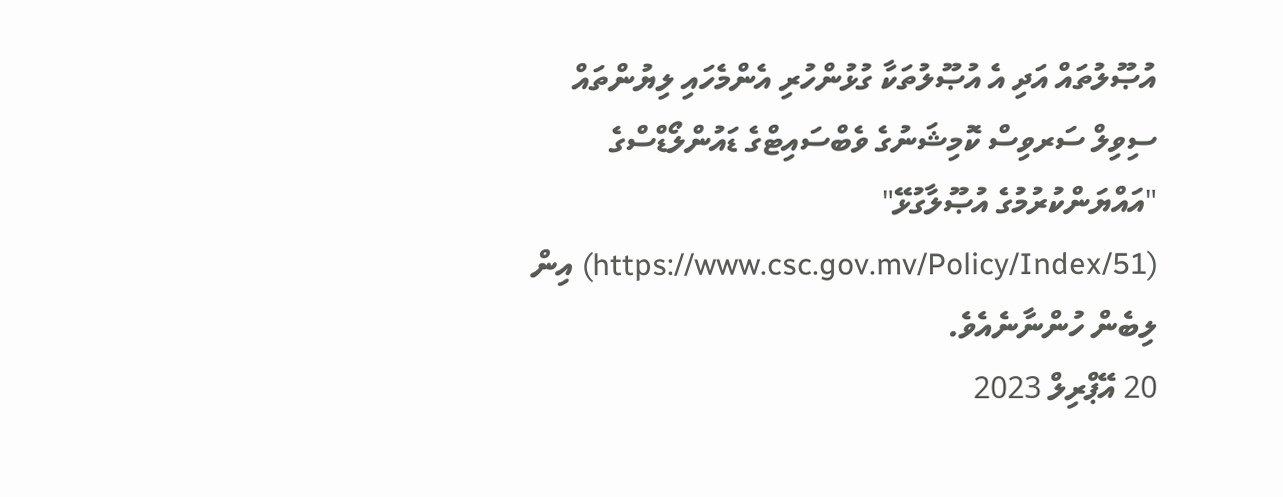އުޞޫލުތައް އަދި އެ އުޞޫލުތަކާ ގުޅުންހުރި އެންމެހައި ލިޔުންތައް ސިވިލް ސަރވިސް ކޮމިޝަނުގެ ވެބްސައިޓްގެ ޑައުންލޯޑްސްގެ "އައްޔަންކުރުމުގެ އުޞޫލާގުޅޭ" (https://www.csc.gov.mv/Policy/Index/51) އިން ލިބެން ހުންނާނެއެވެ.
20 އޭޕްރިލް 2023